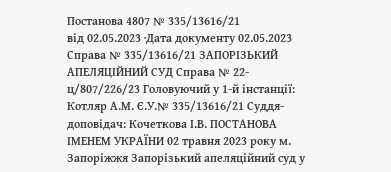Постанова 4807 № 335/13616/21
від 02.05.2023 ·Дата документу 02.05.2023 Справа № 335/13616/21 ЗАПОРІЗЬКИЙ АПЕЛЯЦІЙНИЙ СУД Справа № 22-ц/807/226/23 Головуючий у 1-й інстанції: Котляр А.М. Є.У.№ 335/13616/21 Суддя-доповідач: Кочеткова І.В. ПОСТАНОВА ІМЕНЕМ УКРАЇНИ 02 травня 2023 року м. Запоріжжя Запорізький апеляційний суд у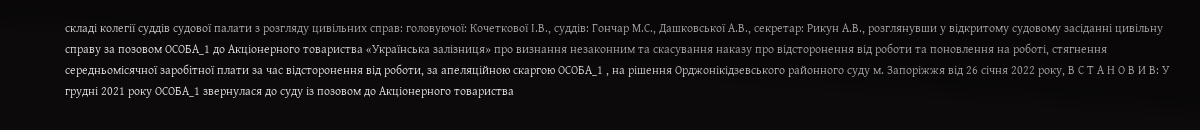складі колегії суддів судової палати з розгляду цивільних справ: головуючої: Кочеткової І.В., суддів: Гончар М.С., Дашковської А.В., секретар: Рикун А.В., розглянувши у відкритому судовому засіданні цивільну справу за позовом ОСОБА_1 до Акціонерного товариства «Українська залізниця» про визнання незаконним та скасування наказу про відсторонення від роботи та поновлення на роботі, стягнення середньомісячної заробітної плати за час відсторонення від роботи, за апеляційною скаргою ОСОБА_1 , на рішення Орджонікідзевського районного суду м. Запоріжжя від 26 січня 2022 року, В С Т А Н О В И В: У грудні 2021 року ОСОБА_1 звернулася до суду із позовом до Акціонерного товариства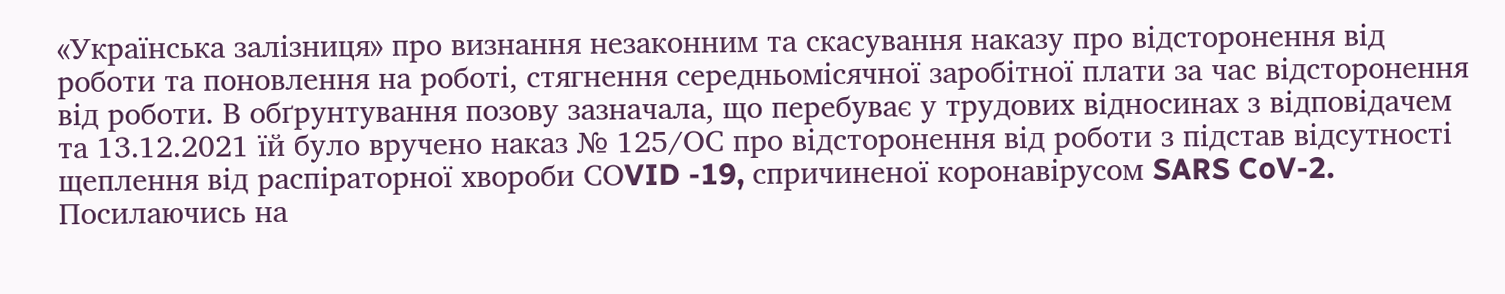«Українська залізниця» про визнання незаконним та скасування наказу про відсторонення від роботи та поновлення на роботі, стягнення середньомісячної заробітної плати за час відсторонення від роботи. В обґрунтування позову зазначала, що перебуває у трудових відносинах з відповідачем та 13.12.2021 їй було вручено наказ № 125/ОС про відсторонення від роботи з підстав відсутності щеплення від распіраторної хвороби СОVID -19, спричиненої коронавірусом SARS CoV-2. Посилаючись на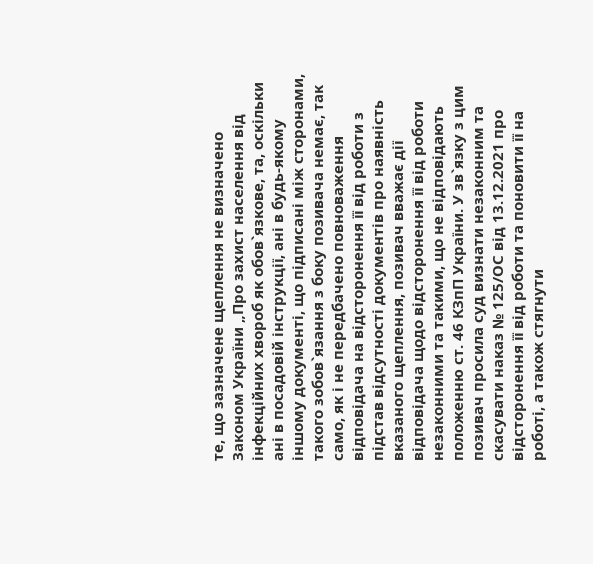те, що зазначене щеплення не визначено Законом України „Про захист населення від інфекційних хвороб як обов`язкове, та, оскільки ані в посадовій інструкції, ані в будь-якому іншому документі, що підписані між сторонами, такого зобов`язання з боку позивача немає, так само, як і не передбачено повноваження відповідача на відсторонення її від роботи з підстав відсутності документів про наявність вказаного щеплення, позивач вважає дії відповідача щодо відсторонення її від роботи незаконними та такими, що не відповідають положенню ст. 46 КЗпП України. У зв`язку з цим позивач просила суд визнати незаконним та скасувати наказ № 125/ОС від 13.12.2021 про відсторонення її від роботи та поновити її на роботі, а також стягнути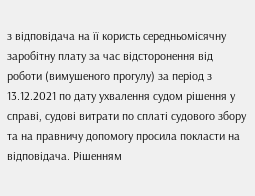з відповідача на її користь середньомісячну заробітну плату за час відсторонення від роботи (вимушеного прогулу) за період з 13.12.2021 по дату ухвалення судом рішення у справі, судові витрати по сплаті судового збору та на правничу допомогу просила покласти на відповідача. Рішенням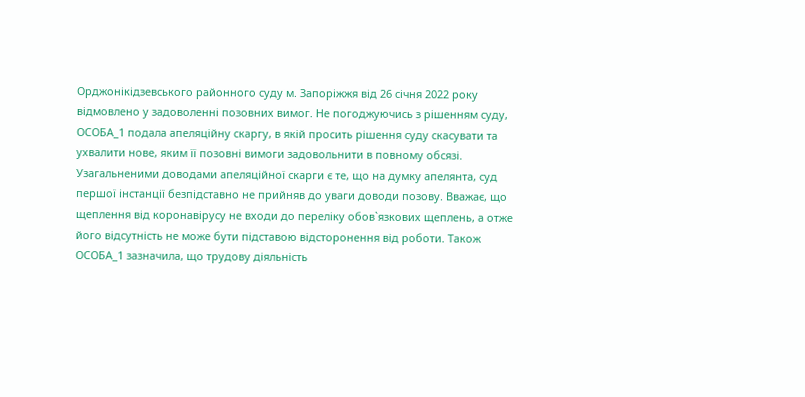Орджонікідзевського районного суду м. Запоріжжя від 26 січня 2022 року відмовлено у задоволенні позовних вимог. Не погоджуючись з рішенням суду, ОСОБА_1 подала апеляційну скаргу, в якій просить рішення суду скасувати та ухвалити нове, яким її позовні вимоги задовольнити в повному обсязі. Узагальненими доводами апеляційної скарги є те, що на думку апелянта, суд першої інстанції безпідставно не прийняв до уваги доводи позову. Вважає, що щеплення від коронавірусу не входи до переліку обов`язкових щеплень, а отже його відсутність не може бути підставою відсторонення від роботи. Також ОСОБА_1 зазначила, що трудову діяльність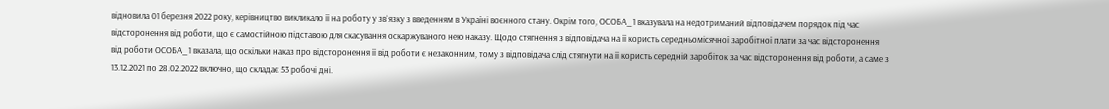відновила 01 березня 2022 року, керівництво викликало її на роботу у зв`язку з введенням в Україні воєнного стану. Окрім того, ОСОБА_1 вказувала на недотриманий відповідачем порядок під час відсторонення від роботи, що є самостійною підставою для скасування оскаржуваного нею наказу. Щодо стягнення з відповідача на її користь середньомісячної заробітної плати за час відсторонення від роботи ОСОБА_1 вказала, що оскільки наказ про відсторонення її від роботи є незаконним, тому з відповідача слід стягнути на її користь середній заробіток за час відсторонення від роботи, а саме з 13.12.2021 по 28.02.2022 включно, що складає 53 робочі дні.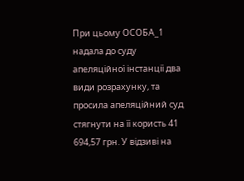При цьому ОСОБА_1 надала до суду апеляційної інстанції два види розрахунку, та просила апеляційний суд стягнути на її користь 41 694,57 грн. У відзиві на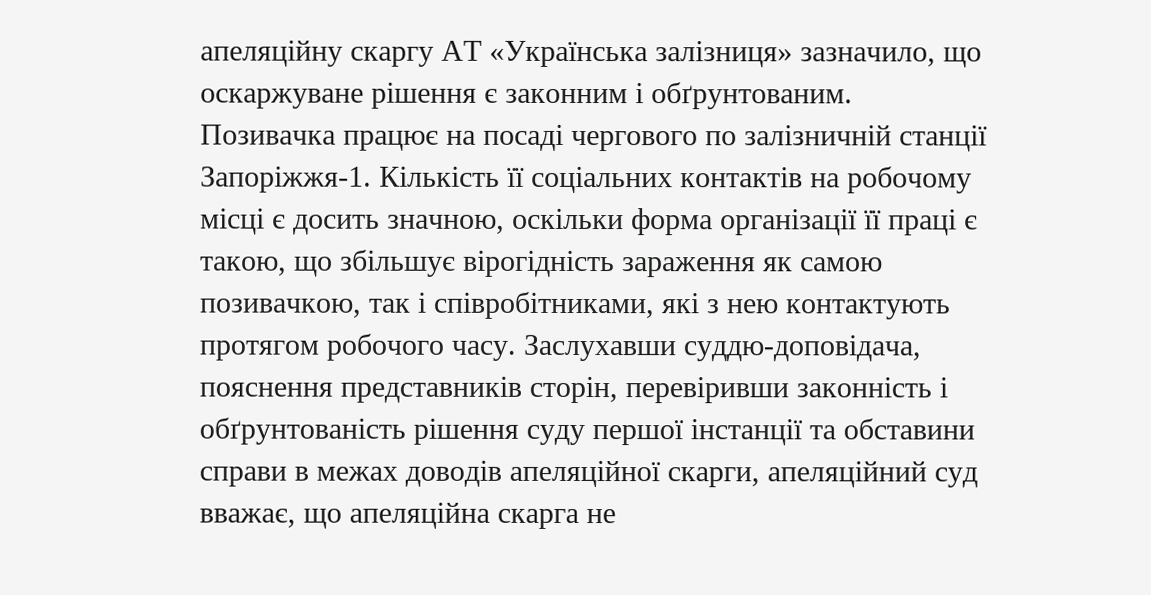апеляційну скаргу АТ «Українська залізниця» зазначило, що оскаржуване рішення є законним і обґрунтованим. Позивачка працює на посаді чергового по залізничній станції Запоріжжя-1. Кількість її соціальних контактів на робочому місці є досить значною, оскільки форма організації її праці є такою, що збільшує вірогідність зараження як самою позивачкою, так і співробітниками, які з нею контактують протягом робочого часу. Заслухавши суддю-доповідача, пояснення представників сторін, перевіривши законність і обґрунтованість рішення суду першої інстанції та обставини справи в межах доводів апеляційної скарги, апеляційний суд вважає, що апеляційна скарга не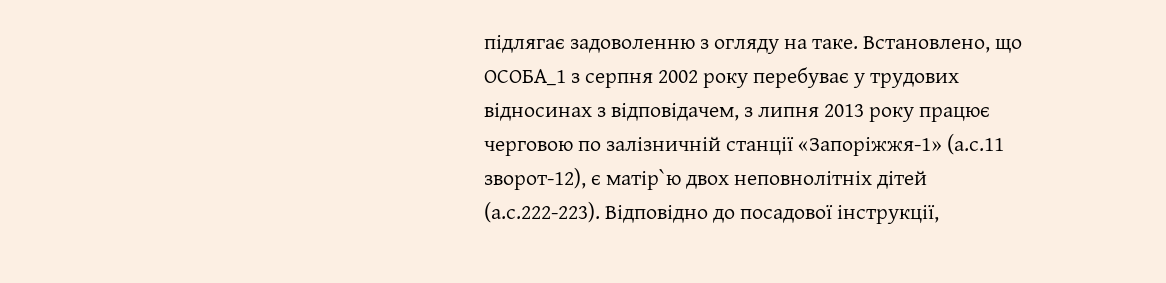підлягає задоволенню з огляду на таке. Встановлено, що ОСОБА_1 з серпня 2002 року перебуває у трудових відносинах з відповідачем, з липня 2013 року працює черговою по залізничній станції «Запоріжжя-1» (а.с.11 зворот-12), є матір`ю двох неповнолітніх дітей (а.с.222-223). Відповідно до посадової інструкції,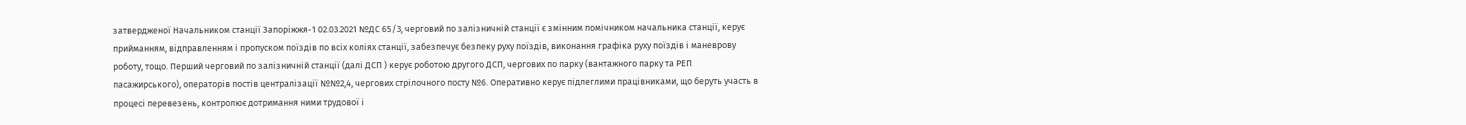затвердженої Начальником станції Запоріжжя-1 02.03.2021 №ДС 65/3, черговий по залізничній станції є змінним помічником начальника станції, керує прийманням, відправленням і пропуском поїздів по всіх коліях станції, забезпечує безпеку руху поїздів, виконання графіка руху поїздів і маневрову роботу, тощо. Перший черговий по залізничній станції (далі ДСП ) керує роботою другого ДСП, чергових по парку (вантажного парку та РЕП пасажирського), операторів постів централізації №№2,4, чергових стрілочного посту №6. Оперативно керує підлеглими працівниками, що беруть участь в процесі перевезень, контролює дотримання ними трудової і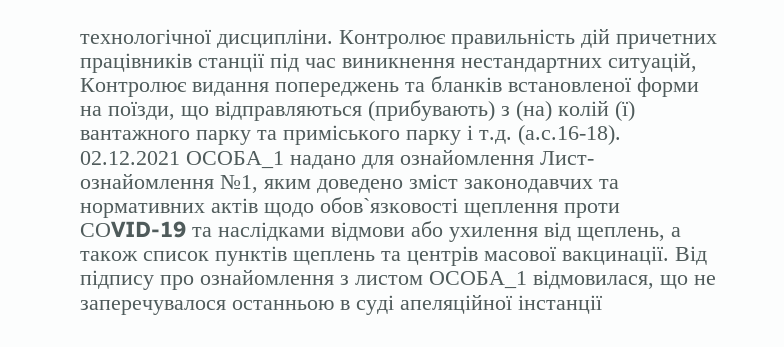технологічної дисципліни. Контролює правильність дій причетних працівників станції під час виникнення нестандартних ситуацій, Контролює видання попереджень та бланків встановленої форми на поїзди, що відправляються (прибувають) з (на) колій (ї) вантажного парку та приміського парку і т.д. (а.с.16-18). 02.12.2021 ОСОБА_1 надано для ознайомлення Лист-ознайомлення №1, яким доведено зміст законодавчих та нормативних актів щодо обов`язковості щеплення проти СОVID-19 та наслідками відмови або ухилення від щеплень, а також список пунктів щеплень та центрів масової вакцинації. Від підпису про ознайомлення з листом ОСОБА_1 відмовилася, що не заперечувалося останньою в суді апеляційної інстанції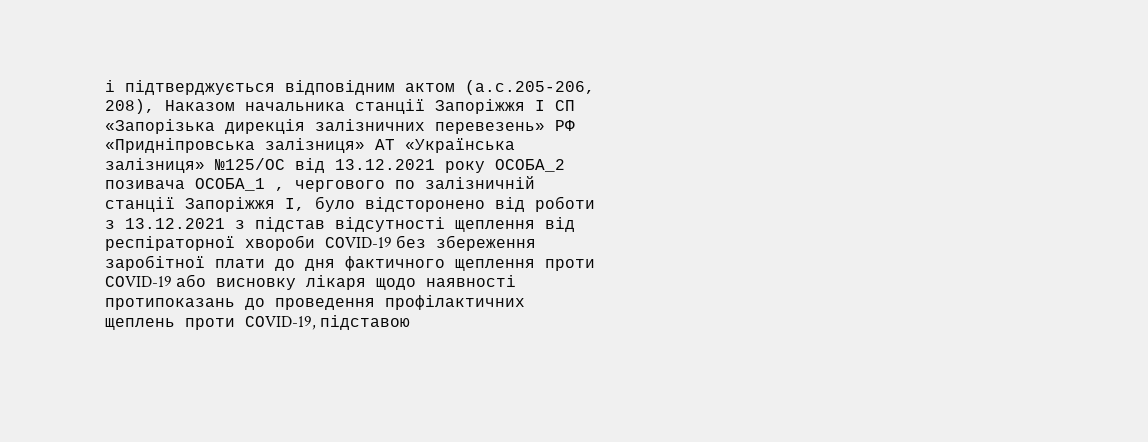і підтверджується відповідним актом (а.с.205-206, 208), Наказом начальника станції Запоріжжя І СП «Запорізька дирекція залізничних перевезень» РФ «Придніпровська залізниця» АТ «Українська залізниця» №125/ОС від 13.12.2021 року ОСОБА_2 позивача ОСОБА_1 , чергового по залізничній станції Запоріжжя І, було відсторонено від роботи з 13.12.2021 з підстав відсутності щеплення від респіраторної хвороби СОVID-19 без збереження заробітної плати до дня фактичного щеплення проти СОVID-19 або висновку лікаря щодо наявності протипоказань до проведення профілактичних щеплень проти СОVID-19, підставою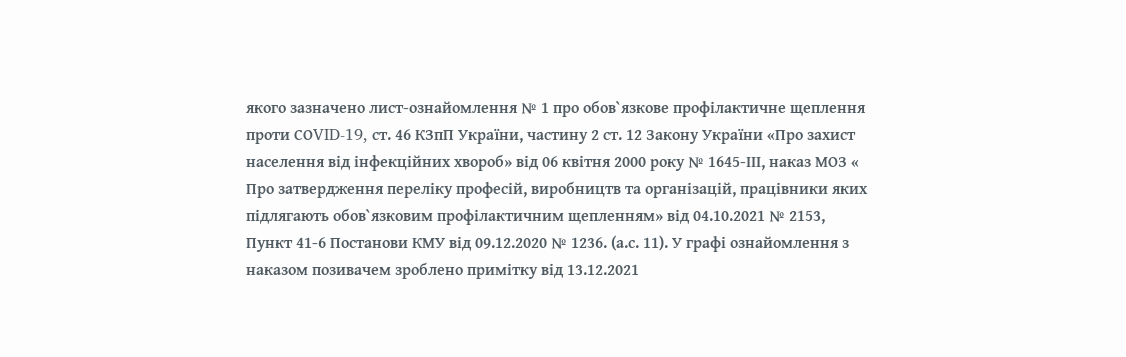якого зазначено лист-ознайомлення № 1 про обов`язкове профілактичне щеплення проти СОVID-19, ст. 46 КЗпП України, частину 2 ст. 12 Закону України «Про захист населення від інфекційних хвороб» від 06 квітня 2000 року № 1645-ІІІ, наказ МОЗ « Про затвердження переліку професій, виробництв та організацій, працівники яких підлягають обов`язковим профілактичним щепленням» від 04.10.2021 № 2153, Пункт 41-6 Постанови КМУ від 09.12.2020 № 1236. (а.с. 11). У графі ознайомлення з наказом позивачем зроблено примітку від 13.12.2021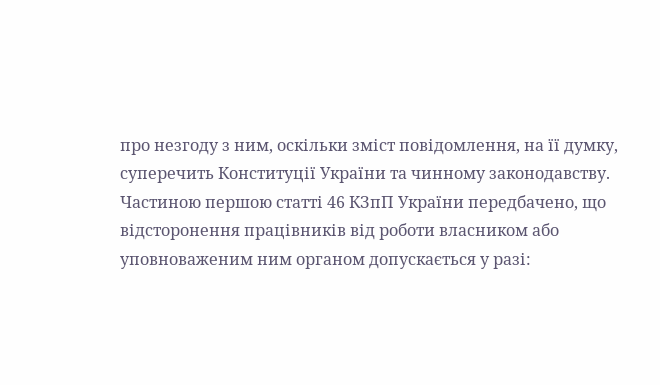про незгоду з ним, оскільки зміст повідомлення, на її думку, суперечить Конституції України та чинному законодавству. Частиною першою статті 46 КЗпП України передбачено, що відсторонення працівників від роботи власником або уповноваженим ним органом допускається у разі: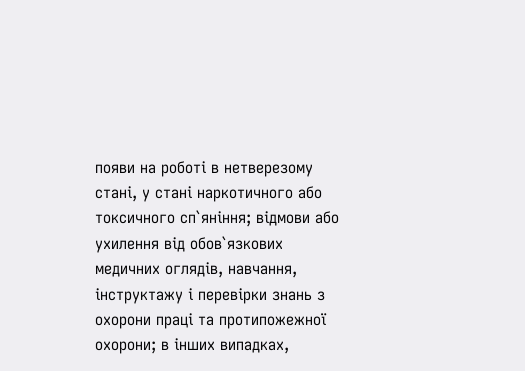появи на роботі в нетверезому стані, у стані наркотичного або токсичного сп`яніння; відмови або ухилення від обов`язкових медичних оглядів, навчання, інструктажу і перевірки знань з охорони праці та протипожежної охорони; в інших випадках,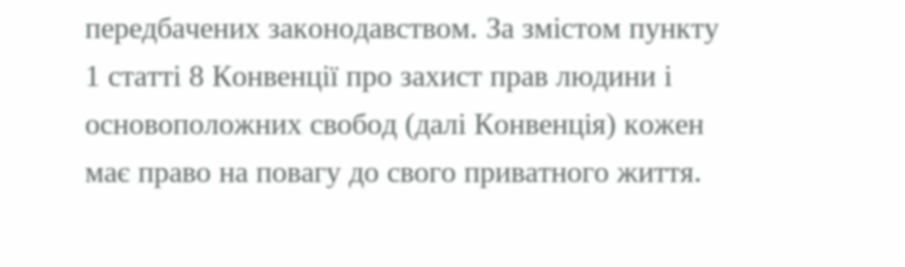передбачених законодавством. За змістом пункту 1 статті 8 Конвенції про захист прав людини і основоположних свобод (далі Конвенція) кожен має право на повагу до свого приватного життя.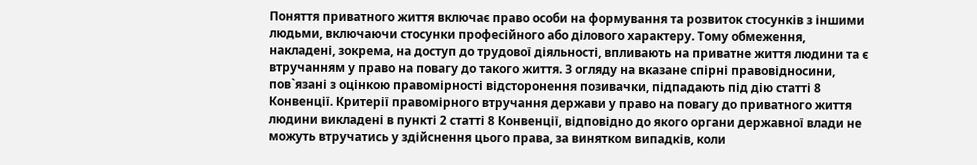Поняття приватного життя включає право особи на формування та розвиток стосунків з іншими людьми, включаючи стосунки професійного або ділового характеру. Тому обмеження, накладені, зокрема, на доступ до трудової діяльності, впливають на приватне життя людини та є втручанням у право на повагу до такого життя. З огляду на вказане спірні правовідносини, пов`язані з оцінкою правомірності відсторонення позивачки, підпадають під дію статті 8 Конвенції. Критерії правомірного втручання держави у право на повагу до приватного життя людини викладені в пункті 2 статті 8 Конвенції, відповідно до якого органи державної влади не можуть втручатись у здійснення цього права, за винятком випадків, коли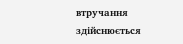втручання здійснюється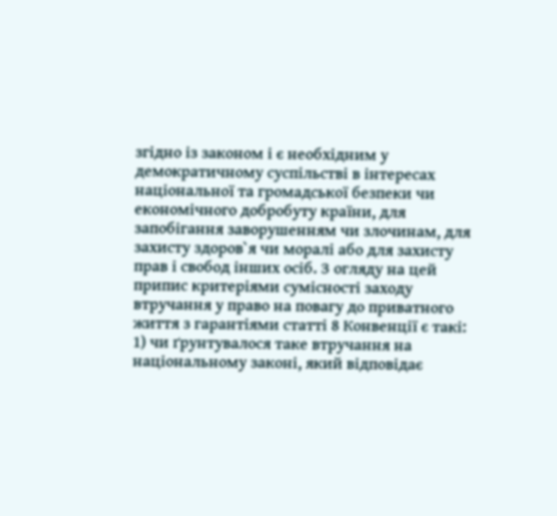згідно із законом і є необхідним у демократичному суспільстві в інтересах національної та громадської безпеки чи економічного добробуту країни, для запобігання заворушенням чи злочинам, для захисту здоров`я чи моралі або для захисту прав і свобод інших осіб. З огляду на цей припис критеріями сумісності заходу втручання у право на повагу до приватного життя з гарантіями статті 8 Конвенції є такі: 1) чи ґрунтувалося таке втручання на національному законі, який відповідає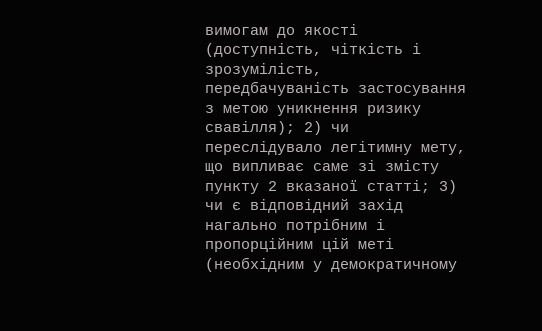вимогам до якості (доступність, чіткість і зрозумілість, передбачуваність застосування з метою уникнення ризику свавілля); 2) чи переслідувало легітимну мету, що випливає саме зі змісту пункту 2 вказаної статті; 3) чи є відповідний захід нагально потрібним і пропорційним цій меті (необхідним у демократичному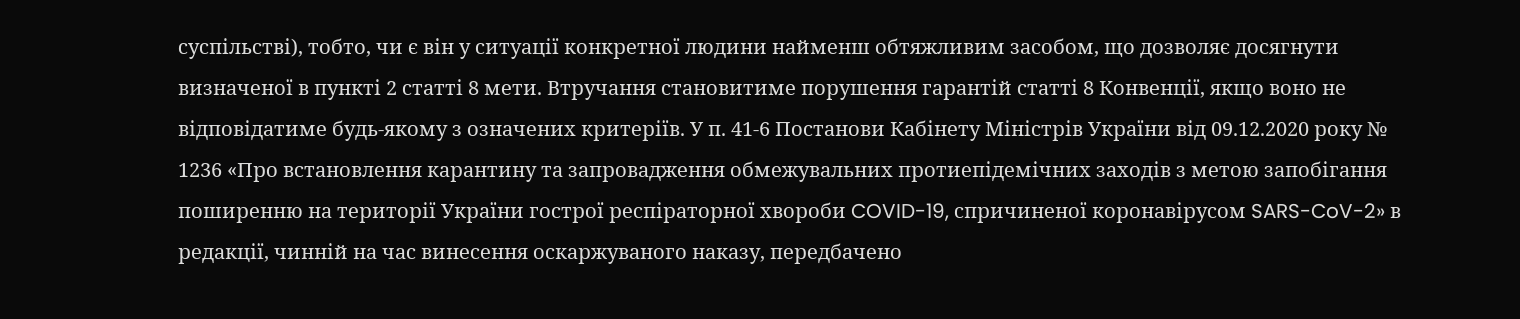суспільстві), тобто, чи є він у ситуації конкретної людини найменш обтяжливим засобом, що дозволяє досягнути визначеної в пункті 2 статті 8 мети. Втручання становитиме порушення гарантій статті 8 Конвенції, якщо воно не відповідатиме будь-якому з означених критеріїв. У п. 41-6 Постанови Кабінету Міністрів України від 09.12.2020 року № 1236 «Про встановлення карантину та запровадження обмежувальних протиепідемічних заходів з метою запобігання поширенню на території України гострої респіраторної хвороби COVID-19, спричиненої коронавірусом SARS-CoV-2» в редакції, чинній на час винесення оскаржуваного наказу, передбачено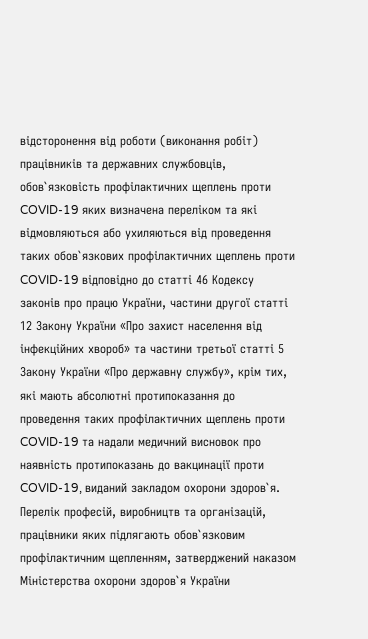відсторонення від роботи (виконання робіт) працівників та державних службовців, обов`язковість профілактичних щеплень проти COVID-19 яких визначена переліком та які відмовляються або ухиляються від проведення таких обов`язкових профілактичних щеплень проти COVID-19 відповідно до статті 46 Кодексу законів про працю України, частини другої статті 12 Закону України «Про захист населення від інфекційних хвороб» та частини третьої статті 5 Закону України «Про державну службу», крім тих, які мають абсолютні протипоказання до проведення таких профілактичних щеплень проти COVID-19 та надали медичний висновок про наявність протипоказань до вакцинації проти COVID-19, виданий закладом охорони здоров`я. Перелік професій, виробництв та організацій, працівники яких підлягають обов`язковим профілактичним щепленням, затверджений наказом Міністерства охорони здоров`я України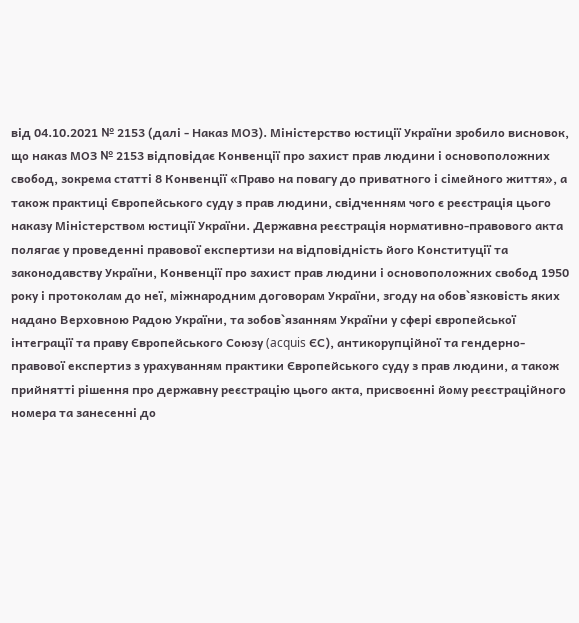від 04.10.2021 № 2153 (далі - Наказ МОЗ). Міністерство юстиції України зробило висновок, що наказ МОЗ № 2153 відповідає Конвенції про захист прав людини і основоположних свобод, зокрема статті 8 Конвенції «Право на повагу до приватного і сімейного життя», а також практиці Європейського суду з прав людини, свідченням чого є реєстрація цього наказу Міністерством юстиції України. Державна реєстрація нормативно-правового акта полягає у проведенні правової експертизи на відповідність його Конституції та законодавству України, Конвенції про захист прав людини і основоположних свобод 1950 року і протоколам до неї, міжнародним договорам України, згоду на обов`язковість яких надано Верховною Радою України, та зобов`язанням України у сфері європейської інтеграції та праву Європейського Союзу (acquis ЄС), антикорупційної та гендерно-правової експертиз з урахуванням практики Європейського суду з прав людини, а також прийнятті рішення про державну реєстрацію цього акта, присвоєнні йому реєстраційного номера та занесенні до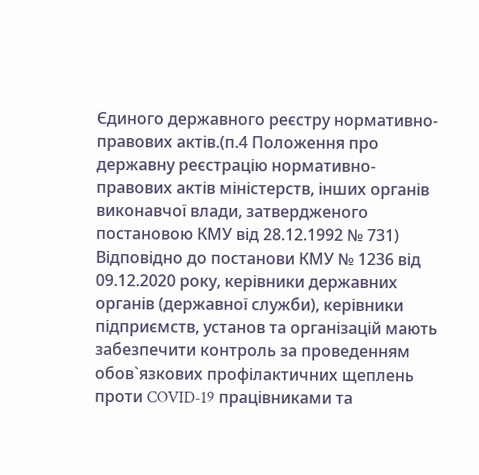Єдиного державного реєстру нормативно-правових актів.(п.4 Положення про державну реєстрацію нормативно-правових актів міністерств, інших органів виконавчої влади, затвердженого постановою КМУ від 28.12.1992 № 731) Відповідно до постанови КМУ № 1236 від 09.12.2020 року, керівники державних органів (державної служби), керівники підприємств, установ та організацій мають забезпечити контроль за проведенням обов`язкових профілактичних щеплень проти COVID-19 працівниками та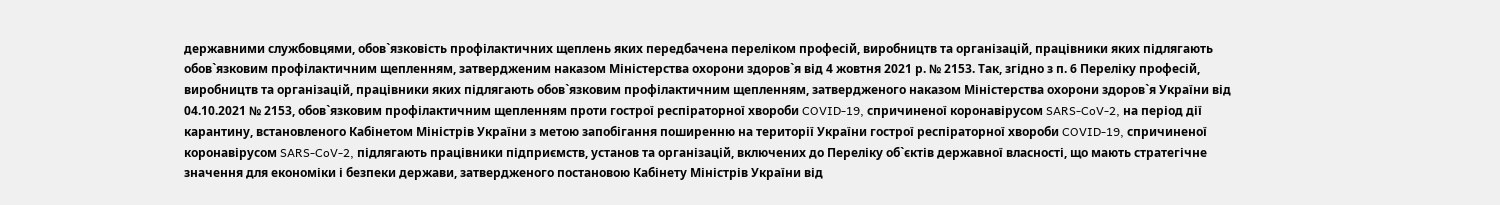державними службовцями, обов`язковість профілактичних щеплень яких передбачена переліком професій, виробництв та організацій, працівники яких підлягають обов`язковим профілактичним щепленням, затвердженим наказом Міністерства охорони здоров`я від 4 жовтня 2021 р. № 2153. Так, згідно з п. 6 Переліку професій, виробництв та організацій, працівники яких підлягають обов`язковим профілактичним щепленням, затвердженого наказом Міністерства охорони здоров`я України від 04.10.2021 № 2153, обов`язковим профілактичним щепленням проти гострої респіраторної хвороби COVID-19, спричиненої коронавірусом SARS-CoV-2, на період дії карантину, встановленого Кабінетом Міністрів України з метою запобігання поширенню на території України гострої респіраторної хвороби COVID-19, спричиненої коронавірусом SARS-CoV-2, підлягають працівники підприємств, установ та організацій, включених до Переліку об`єктів державної власності, що мають стратегічне значення для економіки і безпеки держави, затвердженого постановою Кабінету Міністрів України від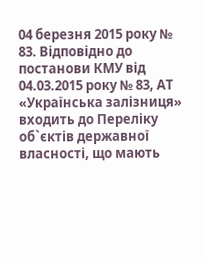04 березня 2015 року №
83. Відповідно до постанови КМУ від 04.03.2015 року № 83, АТ «Українська залізниця» входить до Переліку об`єктів державної власності, що мають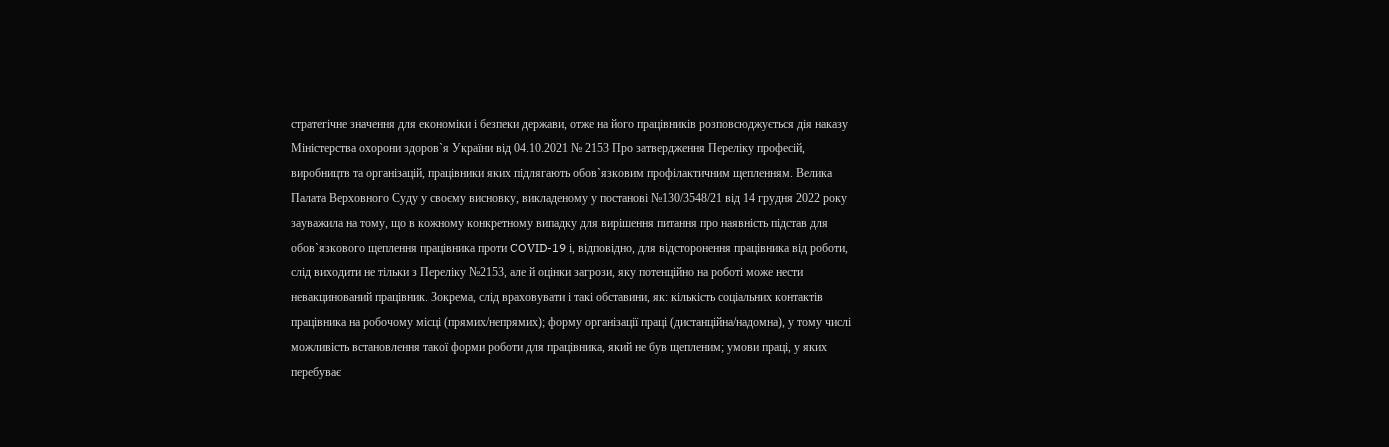стратегічне значення для економіки і безпеки держави, отже на його працівників розповсюджується дія наказу Міністерства охорони здоров`я України від 04.10.2021 № 2153 Про затвердження Переліку професій, виробництв та організацій, працівники яких підлягають обов`язковим профілактичним щепленням. Велика Палата Верховного Суду у своєму висновку, викладеному у постанові №130/3548/21 від 14 грудня 2022 року зауважила на тому, що в кожному конкретному випадку для вирішення питання про наявність підстав для обов`язкового щеплення працівника проти COVID-19 і, відповідно, для відсторонення працівника від роботи, слід виходити не тільки з Переліку №2153, але й оцінки загрози, яку потенційно на роботі може нести невакцинований працівник. Зокрема, слід враховувати і такі обставини, як: кількість соціальних контактів працівника на робочому місці (прямих/непрямих); форму організації праці (дистанційна/надомна), у тому числі можливість встановлення такої форми роботи для працівника, який не був щепленим; умови праці, у яких перебуває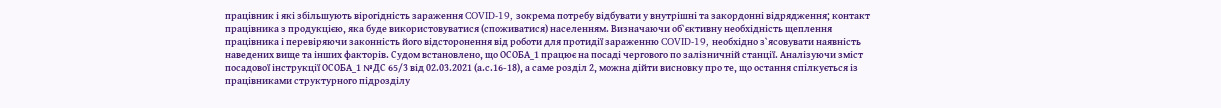працівник і які збільшують вірогідність зараження COVID-19, зокрема потребу відбувати у внутрішні та закордонні відрядження; контакт працівника з продукцією, яка буде використовуватися (споживатися) населенням. Визначаючи об`єктивну необхідність щеплення працівника і перевіряючи законність його відсторонення від роботи для протидії зараженню COVID-19, необхідно з`ясовувати наявність наведених вище та інших факторів. Судом встановлено, що ОСОБА_1 працює на посаді чергового по залізничній станції. Аналізуючи зміст посадової інструкції ОСОБА_1 №ДС 65/3 від 02.03.2021 (а.с.16-18), а саме розділ 2, можна дійти висновку про те, що остання спілкується із працівниками структурного підрозділу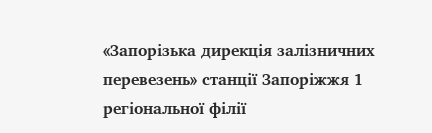«Запорізька дирекція залізничних перевезень» станції Запоріжжя 1 регіональної філії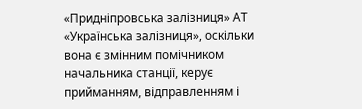«Придніпровська залізниця» АТ «Українська залізниця», оскільки вона є змінним помічником начальника станції, керує прийманням, відправленням і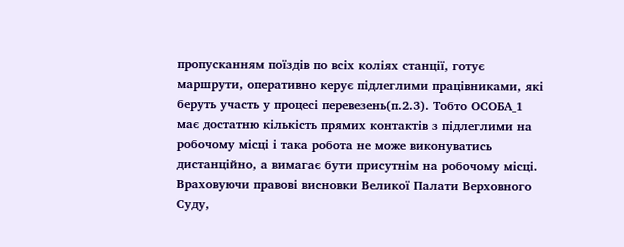пропусканням поїздів по всіх коліях станції, готує маршрути, оперативно керує підлеглими працівниками, які беруть участь у процесі перевезень(п.2.3). Тобто ОСОБА_1 має достатню кількість прямих контактів з підлеглими на робочому місці і така робота не може виконуватись дистанційно, а вимагає бути присутнім на робочому місці. Враховуючи правові висновки Великої Палати Верховного Суду,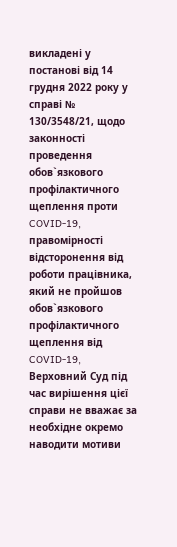викладені у постанові від 14 грудня 2022 року у справі № 130/3548/21, щодо законності проведення обов`язкового профілактичного щеплення проти COVID-19, правомірності відсторонення від роботи працівника, який не пройшов обов`язкового профілактичного щеплення від COVID-19, Верховний Суд під час вирішення цієї справи не вважає за необхідне окремо наводити мотиви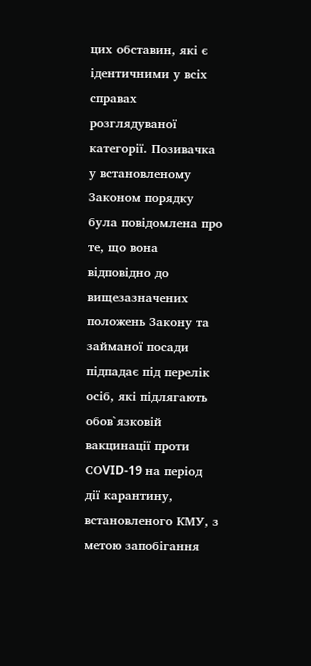цих обставин, які є ідентичними у всіх справах розглядуваної категорії. Позивачка у встановленому Законом порядку була повідомлена про те, що вона відповідно до вищезазначених положень Закону та займаної посади підпадає під перелік осіб, які підлягають обов`язковій вакцинації проти СОVID-19 на період дії карантину, встановленого КМУ, з метою запобігання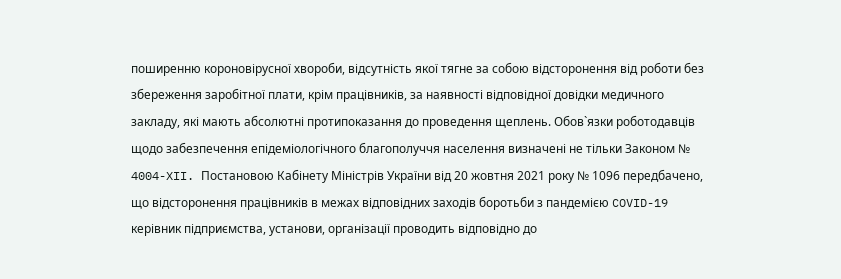поширенню короновірусної хвороби, відсутність якої тягне за собою відсторонення від роботи без збереження заробітної плати, крім працівників, за наявності відповідної довідки медичного закладу, які мають абсолютні протипоказання до проведення щеплень. Обов`язки роботодавців щодо забезпечення епідеміологічного благополуччя населення визначені не тільки Законом № 4004-XII. Постановою Кабінету Міністрів України від 20 жовтня 2021 року № 1096 передбачено, що відсторонення працівників в межах відповідних заходів боротьби з пандемією COVID-19 керівник підприємства, установи, організації проводить відповідно до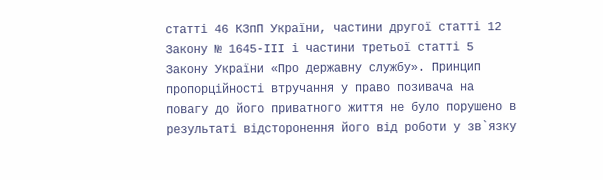статті 46 КЗпП України, частини другої статті 12 Закону № 1645-ІІІ і частини третьої статті 5 Закону України «Про державну службу». Принцип пропорційності втручання у право позивача на повагу до його приватного життя не було порушено в результаті відсторонення його від роботи у зв`язку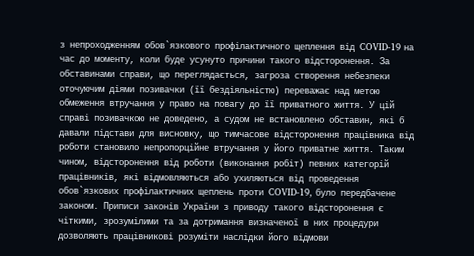з непроходженням обов`язкового профілактичного щеплення від COVID-19 на час до моменту, коли буде усунуто причини такого відсторонення. За обставинами справи, що переглядається, загроза створення небезпеки оточуючим діями позивачки (її бездіяльністю) переважає над метою обмеження втручання у право на повагу до її приватного життя. У цій справі позивачкою не доведено, а судом не встановлено обставин, які б давали підстави для висновку, що тимчасове відсторонення працівника від роботи становило непропорційне втручання у його приватне життя. Таким чином, відсторонення від роботи (виконання робіт) певних категорій працівників, які відмовляються або ухиляються від проведення обов`язкових профілактичних щеплень проти COVID-19, було передбачене законом. Приписи законів України з приводу такого відсторонення є чіткими, зрозумілими та за дотримання визначеної в них процедури дозволяють працівникові розуміти наслідки його відмови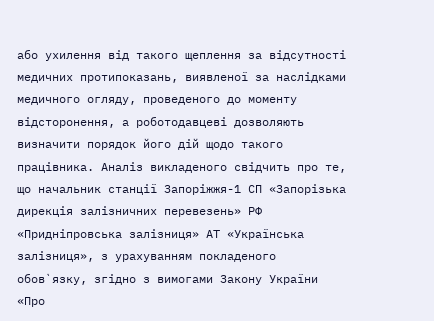або ухилення від такого щеплення за відсутності медичних протипоказань, виявленої за наслідками медичного огляду, проведеного до моменту відсторонення, а роботодавцеві дозволяють визначити порядок його дій щодо такого працівника. Аналіз викладеного свідчить про те, що начальник станції Запоріжжя-1 СП «Запорізька дирекція залізничних перевезень» РФ «Придніпровська залізниця» АТ «Українська залізниця», з урахуванням покладеного обов`язку, згідно з вимогами Закону України «Про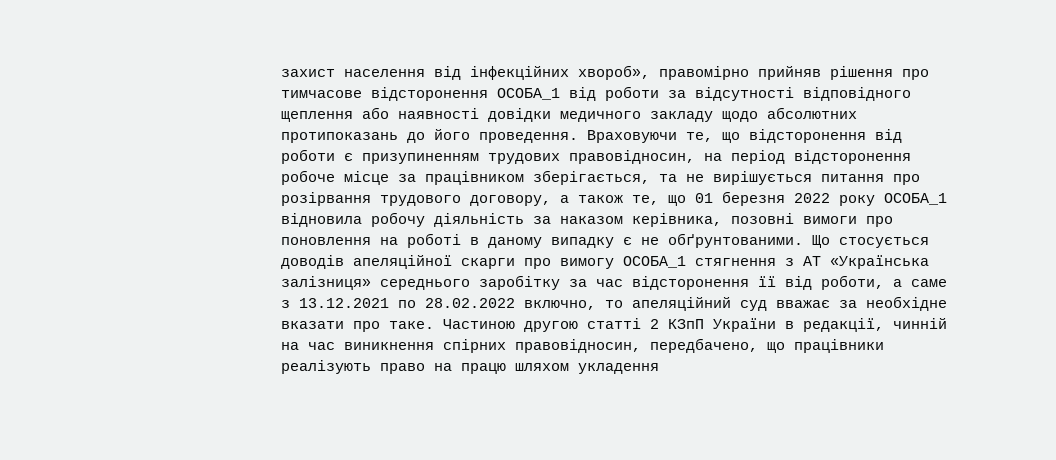захист населення від інфекційних хвороб», правомірно прийняв рішення про тимчасове відсторонення ОСОБА_1 від роботи за відсутності відповідного щеплення або наявності довідки медичного закладу щодо абсолютних протипоказань до його проведення. Враховуючи те, що відсторонення від роботи є призупиненням трудових правовідносин, на період відсторонення робоче місце за працівником зберігається, та не вирішується питання про розірвання трудового договору, а також те, що 01 березня 2022 року ОСОБА_1 відновила робочу діяльність за наказом керівника, позовні вимоги про поновлення на роботі в даному випадку є не обґрунтованими. Що стосується доводів апеляційної скарги про вимогу ОСОБА_1 стягнення з АТ «Українська залізниця» середнього заробітку за час відсторонення її від роботи, а саме з 13.12.2021 по 28.02.2022 включно, то апеляційний суд вважає за необхідне вказати про таке. Частиною другою статті 2 КЗпП України в редакції, чинній на час виникнення спірних правовідносин, передбачено, що працівники реалізують право на працю шляхом укладення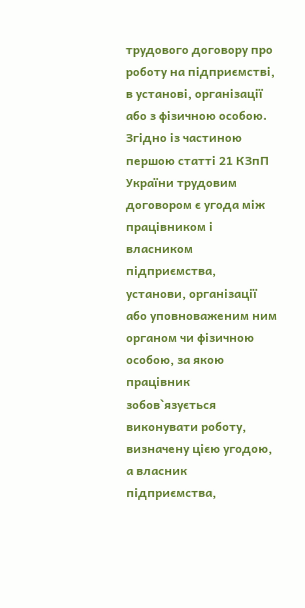трудового договору про роботу на підприємстві, в установі, організації або з фізичною особою. Згідно із частиною першою статті 21 КЗпП України трудовим договором є угода між працівником і власником підприємства, установи, організації або уповноваженим ним органом чи фізичною особою, за якою працівник зобов`язується виконувати роботу, визначену цією угодою, а власник підприємства,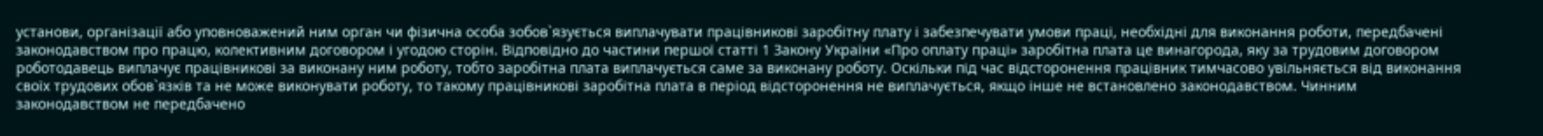установи, організації або уповноважений ним орган чи фізична особа зобов`язується виплачувати працівникові заробітну плату і забезпечувати умови праці, необхідні для виконання роботи, передбачені законодавством про працю, колективним договором і угодою сторін. Відповідно до частини першої статті 1 Закону України «Про оплату праці» заробітна плата це винагорода, яку за трудовим договором роботодавець виплачує працівникові за виконану ним роботу, тобто заробітна плата виплачується саме за виконану роботу. Оскільки під час відсторонення працівник тимчасово увільняється від виконання своїх трудових обов`язків та не може виконувати роботу, то такому працівникові заробітна плата в період відсторонення не виплачується, якщо інше не встановлено законодавством. Чинним законодавством не передбачено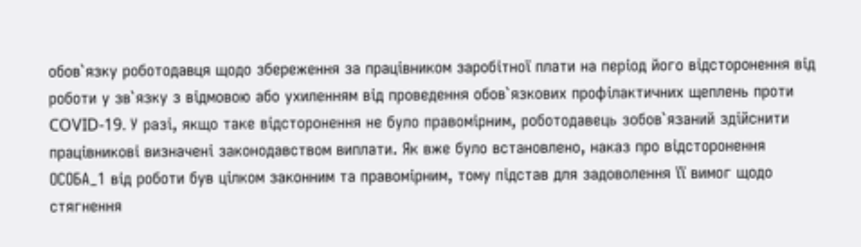обов`язку роботодавця щодо збереження за працівником заробітної плати на період його відсторонення від роботи у зв`язку з відмовою або ухиленням від проведення обов`язкових профілактичних щеплень проти COVID-19. У разі, якщо таке відсторонення не було правомірним, роботодавець зобов`язаний здійснити працівникові визначені законодавством виплати. Як вже було встановлено, наказ про відсторонення ОСОБА_1 від роботи був цілком законним та правомірним, тому підстав для задоволення її вимог щодо стягнення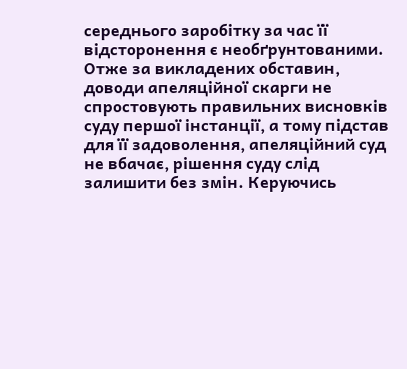середнього заробітку за час її відсторонення є необґрунтованими. Отже за викладених обставин, доводи апеляційної скарги не спростовують правильних висновків суду першої інстанції, а тому підстав для її задоволення, апеляційний суд не вбачає, рішення суду слід залишити без змін. Керуючись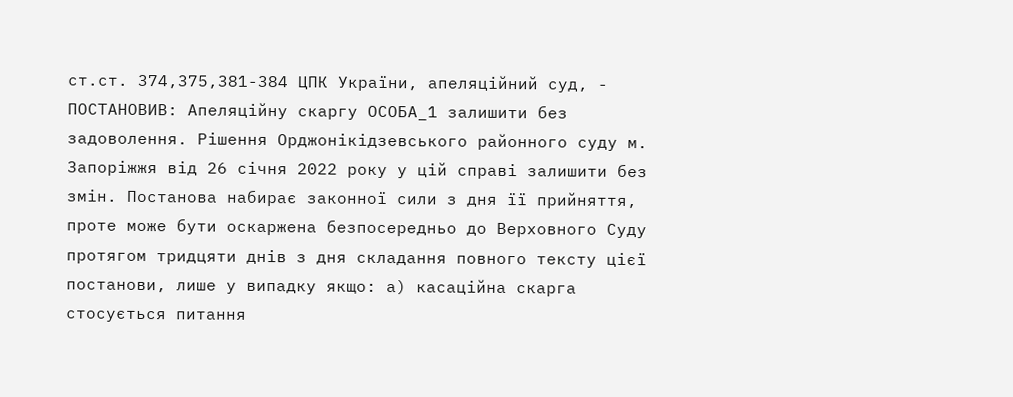ст.ст. 374,375,381-384 ЦПК України, апеляційний суд, - ПОСТАНОВИВ: Апеляційну скаргу ОСОБА_1 залишити без задоволення. Рішення Орджонікідзевського районного суду м. Запоріжжя від 26 січня 2022 року у цій справі залишити без змін. Постанова набирає законної сили з дня її прийняття, проте може бути оскаржена безпосередньо до Верховного Суду протягом тридцяти днів з дня складання повного тексту цієї постанови, лише у випадку якщо: а) касаційна скарга стосується питання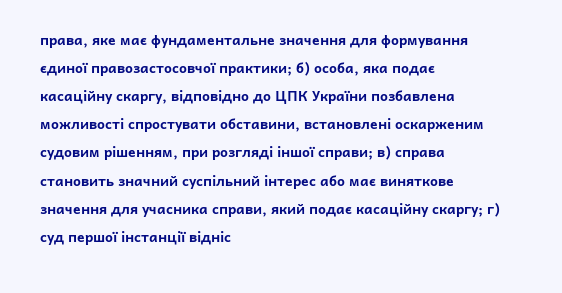права, яке має фундаментальне значення для формування єдиної правозастосовчої практики; б) особа, яка подає касаційну скаргу, відповідно до ЦПК України позбавлена можливості спростувати обставини, встановлені оскарженим судовим рішенням, при розгляді іншої справи; в) справа становить значний суспільний інтерес або має виняткове значення для учасника справи, який подає касаційну скаргу; г) суд першої інстанції відніс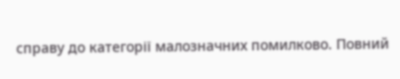справу до категорії малозначних помилково. Повний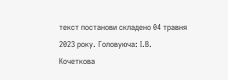текст постанови складено 04 травня 2023 року. Головуюча: І.В. Кочеткова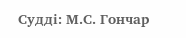Судді: М.С. Гончар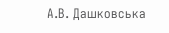А.В. Дашковська